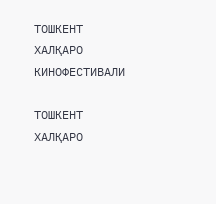ТОШКЕНТ ХАЛҚАРО КИНОФЕСТИВАЛИ

ТОШКЕНТ ХАЛҚАРО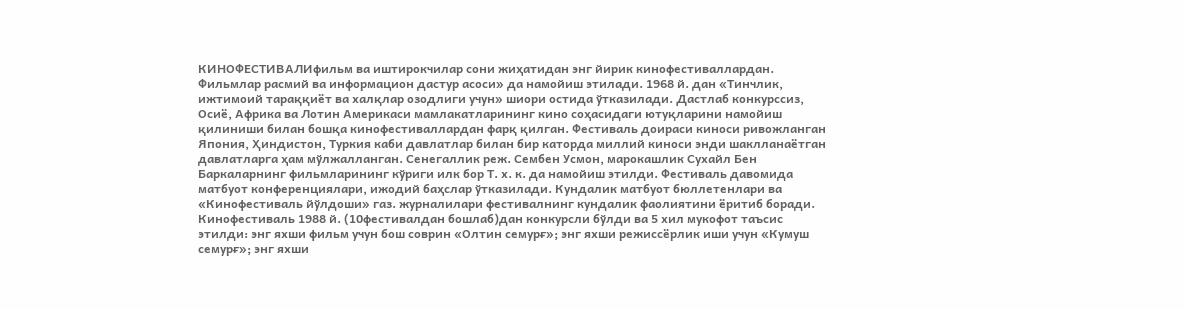КИНОФЕСТИВАЛИфильм ва иштирокчилар сони жиҳатидан энг йирик кинофестиваллардан. Фильмлар расмий ва информацион дастур асоси» да намойиш этилади. 1968 й. дан «Тинчлик, ижтимоий тараққиёт ва халқлар озодлиги учун» шиори остида ўтказилади. Дастлаб конкурссиз, Осиё, Африка ва Лотин Америкаси мамлакатларининг кино соҳасидаги ютуқларини намойиш қилиниши билан бошқа кинофестиваллардан фарқ қилган. Фестиваль доираси киноси ривожланган Япония, Ҳиндистон, Туркия каби давлатлар билан бир каторда миллий киноси энди шаклланаётган давлатларга ҳам мўлжалланган. Сенегаллик реж. Сембен Усмон, марокашлик Сухайл Бен Баркаларнинг фильмларининг кўриги илк бор Т. х. к. да намойиш этилди. Фестиваль давомида матбуот конференциялари, ижодий баҳслар ўтказилади. Кундалик матбуот бюллетенлари ва «Кинофестиваль йўлдоши» газ. журналилари фестивалнинг кундалик фаолиятини ёритиб боради. Кинофестиваль 1988 й. (10фестивалдан бошлаб)дан конкурсли бўлди ва 5 хил мукофот таъсис этилди: энг яхши фильм учун бош соврин «Олтин семурғ»; энг яхши режиссёрлик иши учун «Кумуш семурғ»; энг яхши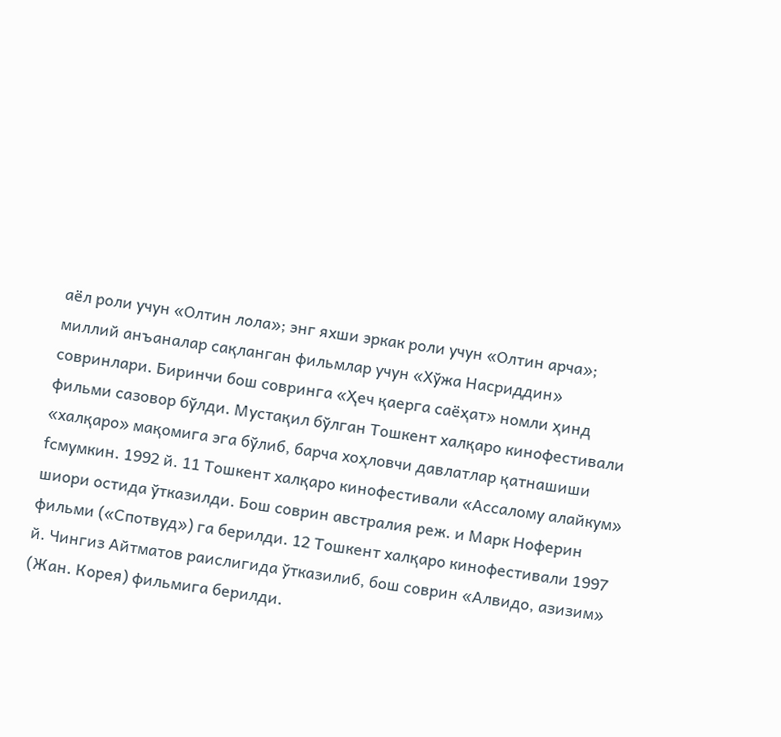аёл роли учун «Олтин лола»; энг яхши эркак роли учун «Олтин арча»; миллий анъаналар сақланган фильмлар учун «Хўжа Насриддин» совринлари. Биринчи бош совринга «Ҳеч қаерга саёҳат» номли ҳинд фильми сазовор бўлди. Мустақил бўлган Тошкент халқаро кинофестивали «халқаро» мақомига эга бўлиб, барча хоҳловчи давлатлар қатнашиши fcмумкин. 1992 й. 11 Тошкент халқаро кинофестивали «Ассалому алайкум» шиори остида ўтказилди. Бош соврин австралия реж. и Марк Ноферин фильми («Спотвуд») га берилди. 12 Тошкент халқаро кинофестивали 1997 й. Чингиз Айтматов раислигида ўтказилиб, бош соврин «Алвидо, азизим» (Жан. Корея) фильмига берилди.